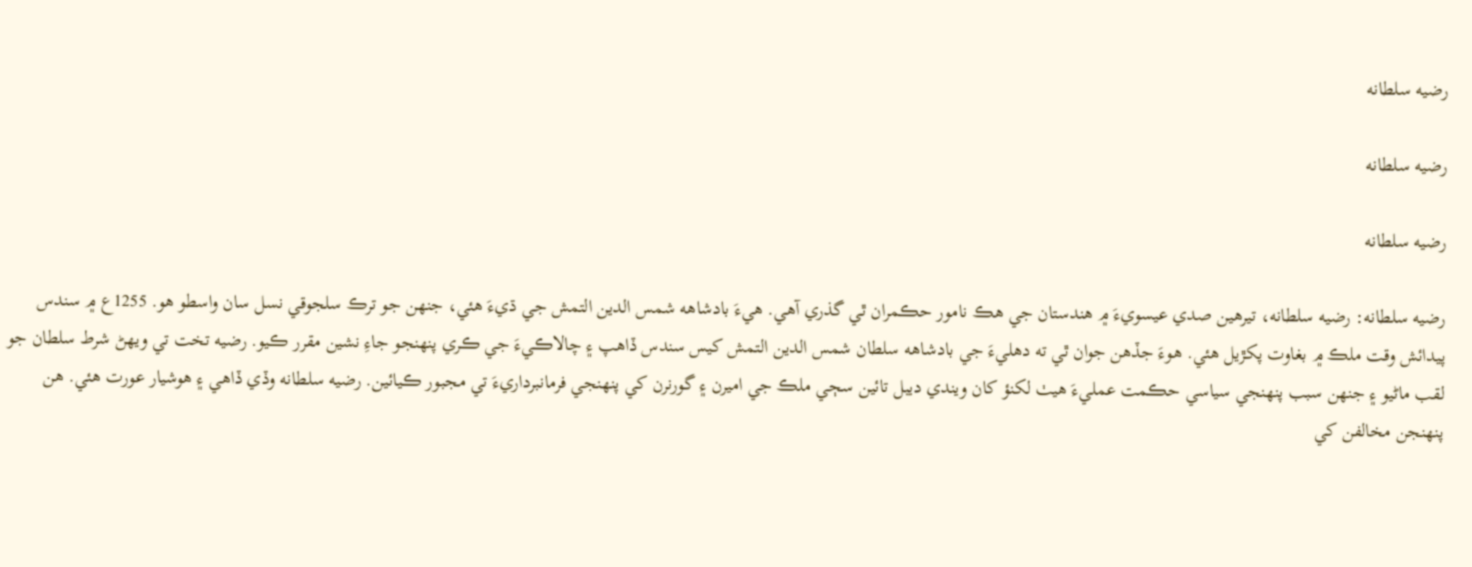رضيه سلطانه

رضيه سلطانه

رضيه سلطانه

رضيه سلطانه: رضيه سلطانه، تيرهين صدي عيسويءَ ۾ هندستان جي هڪ نامور حڪمران ٿي گذري آهي. هيءَ بادشاهه شمس الدين التمش جي ڌيءَ هئي، جنهن جو ترڪ سلجوقي نسل سان واسطو هو. 1255ع ۾ سندس پيدائش وقت ملڪ ۾ بغاوت پکڙيل هئي. هوءَ جڏهن جوان ٿي ته دهليءَ جي بادشاهه سلطان شمس الدين التمش کيس سندس ڏاهپ ۽ چالاڪيءَ جي ڪري پنهنجو جاءِ نشين مقرر ڪيو. رضيه تخت تي ويهڻ شرط سلطان جو لقب ماڻيو ۽ جنهن سبب پنهنجي سياسي حڪمت عمليءَ هيٺ لکنؤ کان ويندي ديبل تائين سڄي ملڪ جي اميرن ۽ گورنرن کي پنهنجي فرمانبرداريءَ تي مجبور ڪيائين. رضيه سلطانه وڏي ڏاهي ۽ هوشيار عورت هئي. هن پنهنجن مخالفن کي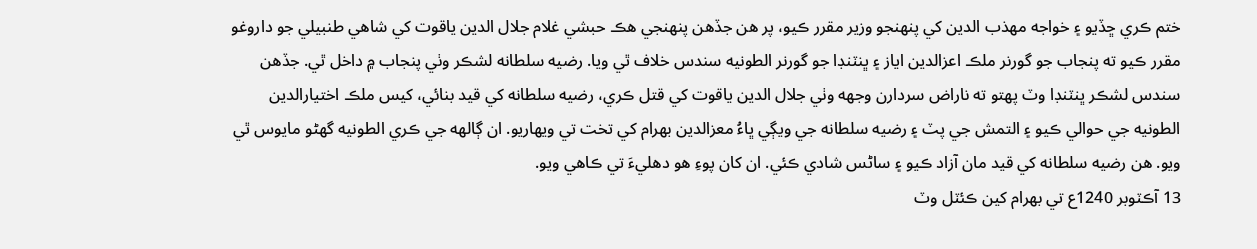ختم ڪري ڇڏيو ۽ خواجه مهذب الدين کي پنهنجو وزير مقرر ڪيو، پر هن جڏهن پنهنجي هڪ حبشي غلام جلال الدين ياقوت کي شاهي طنبيلي جو داروغو مقرر ڪيو ته پنجاب جو گورنر ملڪ اعزالدين اياز ۽ ڀنٽنڊا جو گورنر الطونيه سندس خلاف ٿي ويا. رضيه سلطانه لشڪر وٺي پنجاب ۾ داخل ٿي. جڏهن سندس لشڪر ڀنٽنڊا وٽ پهتو ته ناراض سردارن وجهه وٺي جلال الدين ياقوت کي قتل ڪري، رضيه سلطانه کي قيد بنائي، کيس ملڪ اختيارالدين الطونيه جي حوالي ڪيو ۽ التمش جي پٽ ۽ رضيه سلطانه جي ويڳي ڀاءُ معزالدين بهرام کي تخت تي ويهاريو. ان ڳالهه جي ڪري الطونيه گهڻو مايوس ٿي ويو. هن رضيه سلطانه کي قيد مان آزاد ڪيو ۽ ساڻس شادي ڪئي. ان کان پوءِ هو دهليءَ تي ڪاهي ويو.
13 آڪٽوبر 1240ع تي بهرام کين ڪئٽل وٽ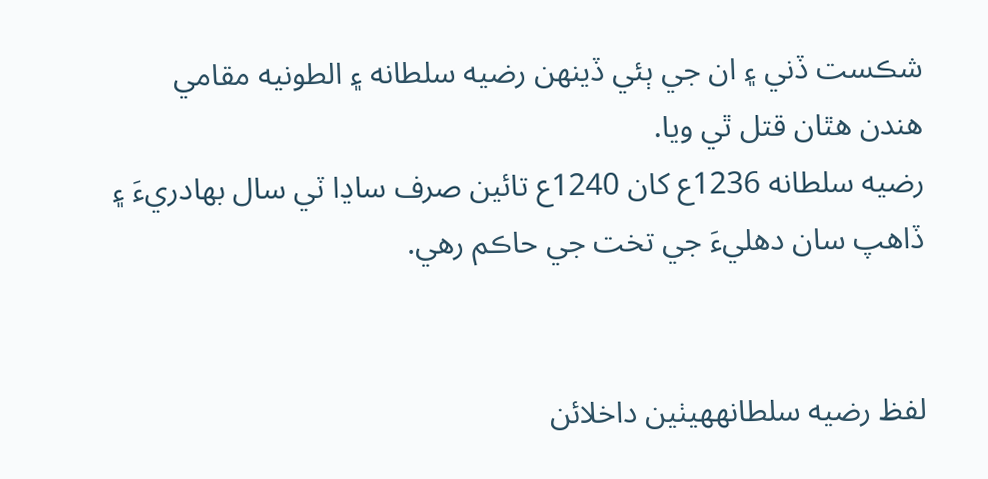شڪست ڏني ۽ ان جي ٻئي ڏينهن رضيه سلطانه ۽ الطونيه مقامي هندن هٿان قتل ٿي ويا.
رضيه سلطانه 1236ع کان 1240ع تائين صرف ساڍا ٽي سال بهادريءَ ۽ ڏاهپ سان دهليءَ جي تخت جي حاڪم رهي.


لفظ رضيه سلطانهھيٺين داخلائن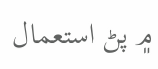۾ پڻ استعمال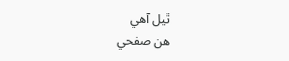ٿيل آھي
هن صفحي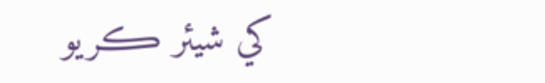کي شيئر ڪريو